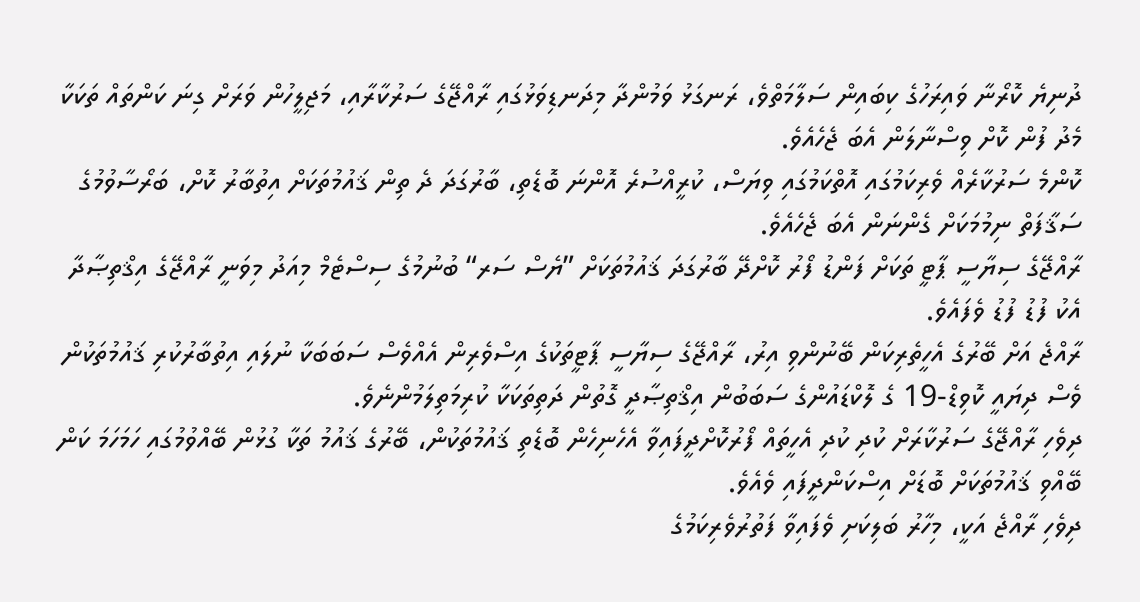ދުނިޔެ ކޮރޯނާ ވައިރަހުގެ ކިބައިން ސަލާމަތްވެ، ރަނގަޅު ވަމުންދާ މިދަނޑިވަޅުގައި ރާއްޖޭގެ ސަރުކާރާއި، މަޖިލީހުން ވަރަށް ގިނަ ކަންތައް ތަކަކާ މެދު ފުން ކޮށް ވިސްނާލަން އެބަ ޖެހެއެވެ.
ކޮންމެ ސަރުކާރެއް ވެރިކަމުގައި އޮތްކަމުގައި ވިޔަސް، ކުރީއްސުރެ އޮންނަ ބޮޑެތި، ބާރުގަދަ ދެ ތިން ޤައުމުތަކަށް އިތުބާރު ކޮށް، ބަރޯސާވުމުގެ ސަޤާފަތް ނިމުމަކަށް ގެންނަން އެބަ ޖެހެއެވެ.
ރާއްޖޭގެ ސިޔާސީ ޕާޓީ ތަކަށް ފަންޑު ފޯރު ކޮށްދޭ ބާރުގަދަ ޤައުމުތަކަށް ”ޔެސް ސަރ“ ބުނުމުގެ ސިސްޓެމް މިއަދު މިވަނީ ރާއްޖޭގެ އިޤްތިޞާދާ އެކު ފުޑު ފުޑު ވެފައެވެ.
ރާއްޖެ އަށް ބޭރުގެ އެހީތެރިކަން ބޭނުންވި އިރު، ރާއްޖޭގެ ސިޔާސީ ޕާޓީތަކުގެ އިސްވެރިން އެއްވެސް ސަބަބަކާ ނުލައި އިތުބާރުކުރި ޤައުމުތަކުން ވެސް ދިޔައީ ކޮވިޑް-19 ގެ ލޮކްޑައުންގެ ސަބަބުން އިޤްތިޞާދީ ގޮތުން ދަތިތަކަކާ ކުރިމަތިލަމުންނެވެ.
ދިވެހި ރާއްޖޭގެ ސަރުކާރަށް ކުދި ކުދި އެހީތައް ފޯރުކޮށްދީފައިވާ އެހެނިހެން ބޮޑެތި ޤައުމުތަކުން، ބޭރުގެ ޤައުމު ތަކާ ގުޅުން ބޭއްވުމުގައި ހަމަހަމަ ކަން ބޭއްވި ޤައުމުތަކަށް ބޮޑަށް އިސްކަންދީފައި ވެއެވެ.
ދިވެހި ރާއްޖެ އަކީ، މިހާރު ބަލިކަށި ވެފައިވާ ފަތުރުވެރިކަމުގެ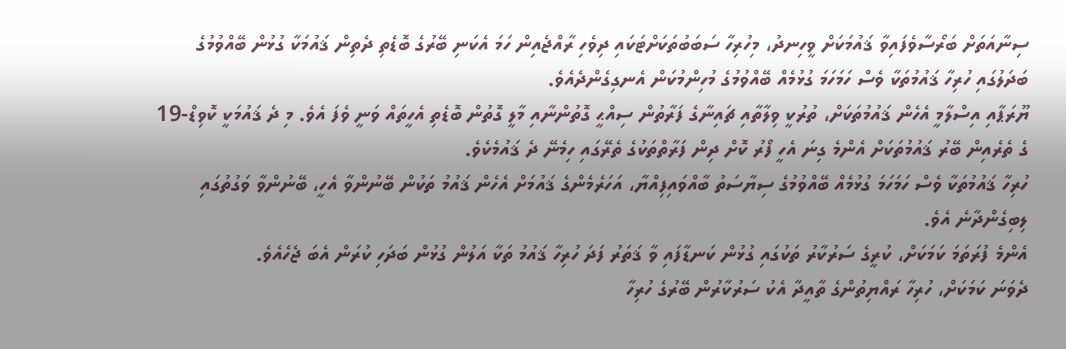ސިނާއަތަށް ބަރޯސާވެފައިވާ ޤައުމަކަށް ވީހިނދު، މިހުރިހާ ސަބަބުތަކަށްޓަކައި ދިވެހި ރާއްޖެއިން ހަމަ އެކަނި ބޭރުގެ ބޮޑެތި ދެތިން ޤައުމަކާ ގުޅުން ބޭއްވުމުގެ ބަދަލުގައި ހުރިހާ ޤައުމުތަކާ ވެސް ހަމަހަމަ ގުޅުމެއް ބޭއްވުމުގެ މުހިންމުކަން އެނގިގެންދެއެވެ.
ޔޫރަޕާއި އިސްލާމީ އެހެން ޤައުމުތަކަށް، ތުރުކީ ވިލާތާއި ޗައިނާގެ ފަރާތުން ސިއްޙީ ގޮތުންނާއި މާލީ ގޮތުން ބޮޑެތި އެހީތައް ވަނީ ވެފަ އެވެ. މި ދެ ޤައުމަކީ ކޮވިޑް-19 ގެ ތެރެއިން ބޭރު ޤައުމުތަކަށް އެންމެ ގިނަ އެހީ ފޯރު ކޮށް ދިން ފަރާތްތަކުގެ ތެރޭގައި ހިމެނޭ ދެ ޤައުމެކެވެ.
ހުރިހާ ޤައުމުތަކާ ވެސް ހަމަހަމަ ގުޅުމެއް ބޭއްވުމުގެ ސިޔާސަތު ބާއްވައިފިއްޔާ، އަހަރެމެންގެ ޤައުމަށް އެހެން ޤައުމު ތަކުން ބޭނުންވާ އެހީ، ބޭނުންވާ ވަގުތުގައި ލިބިގެންދާނެ އެވެ.
އެންމެ ފުރަތަމަ ކަމަކަށް، ކުރީގެ ސަރުކާރު ތަކުގައި ގުޅުން ކަނޑާފައި ވާ ޤަތަރު ފަދަ ހުރިހާ ޤައުމު ތަކާ އަލުން ގުޅުން ބަދަހި ކުރަން އެބަ ޖެހެއެވެ.
ދެވަނަ ކަމަކަށް، ހުރިހާ ރައްޔިތުންގެ ތާއީދާ އެކު ސަރުކާރުން ބޭރުގެ ހުރިހާ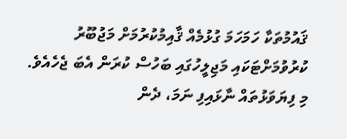ޤައުމުތަކާ ހަމަހަމަ ގުޅުމެއް ޤާއިމުކުރުމަށް މަޖުބޫރު ކުރުވުމަށްޓަކައި މަޖިލީހުގައި ބަހުސް ކުރަން އެބަ ޖެހެއެވެ.
މި ފިޔަވަޅުތައް ނާޅައިފި ނަމަ، ދެން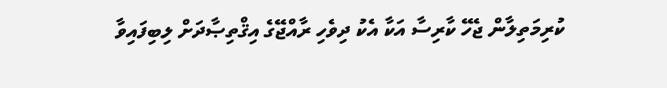ކުރިމަތިލާން ޖެހޭ ކާރިސާ އަކާ އެކު ދިވެހި ރާއްޖޭގެ އިޤްތިޞާދަށް ލިބިފައިވާ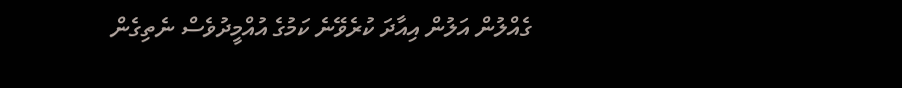ގެއްލުން އަލުން އިއާދަ ކުރެވޭނެ ކަމުގެ އުއްމީދުވެސް ނެތިގެން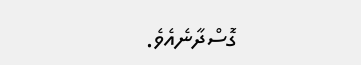ގޮސްދާނެއެވެ.